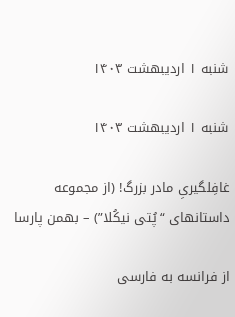شنبه ۱ اردیبهشت ۱۴۰۳

شنبه ۱ اردیبهشت ۱۴۰۳

غافِلگیریِ مادر بزرگ! (از مجموعه داستانهای “پُتی نیکُلا”) – بهمن پارسا

از فرانسه به فارسی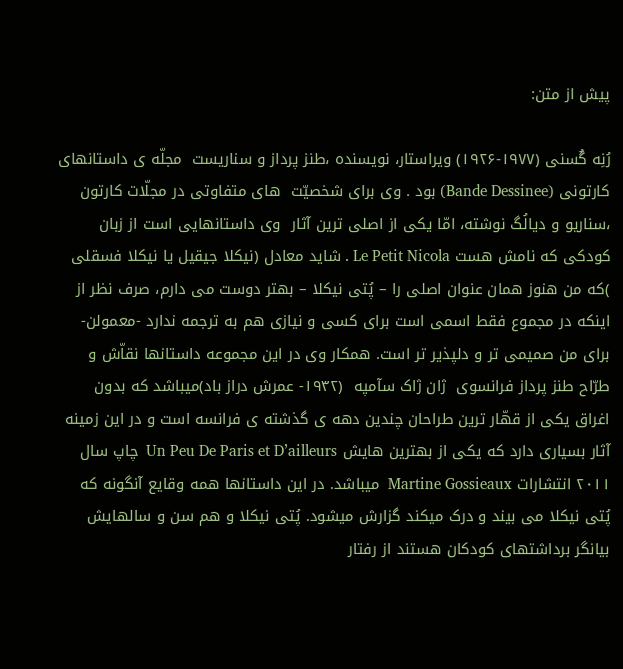پیش از متن:

رُنِه گُسنی (۱۹۷۷-۱۹۲۶) ویراستار، نویسنده ،طنز پرداز و سناریست  مجلّه ی داستانهای کارتونی (Bande Dessinee) بود . وی برای شخصیّت  های متفاوتی در مجلّات کارتون ،سناریو و دیالُگ نوشته، امّا یکی از اصلی ترین آثار  وی داستانهایی است از زبان کودکی که نامش هست Le Petit Nicola . شاید معادل (نیکلا جیقیل یا نیکلا فسقلی )که من هنوز همان عنوان اصلی را – پُتی نیکلا – بهتر دوست می دارم، صرف نظر از اینکه در مجموع فقط اسمی است برای کسی و نیازی هم به ترجمه ندارد -معمولن- برای من صمیمی تر و دلپذیر تر است. همکار وی در این مجموعه داستانها نقاّش و طرّاح طنز پرداز فرانسوی  ژان ژاک سآمپه  (۱۹۳۲- عمرش دراز باد)میباشد که بدون اغراق یکی از قهّار ترین طراحان چندین دهه ی گذشته ی فرانسه است و در این زمینه آثار بسیاری دارد که یکی از بهترین هایش Un Peu De Paris et D’ailleurs  چاپ سال ۲۰۱۱ انتشارات Martine Gossieaux  میباشد. در این داستانها همه وقایع آنگونه که پُتی نیکلا می بیند و درک میکند گزارش میشود. پُتی نیکلا و هم سن و سالهایش بیانگر برداشتهای کودکان هستند از رفتار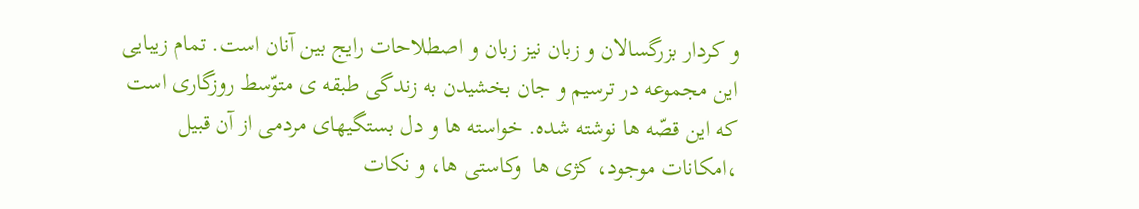و کردار بزرگسالان و زبان نیز زبان و اصطلاحات رایج بین آنان است. تمام زیبایی این مجموعه در ترسیم و جان بخشیدن به زندگی طبقه ی متوّسط روزگاری است که این قصّه ها نوشته شده. خواسته ها و دل بستگیهای مردمی از آن قبیل ،امکانات موجود، کژی ها  وکاستی ها، و نکات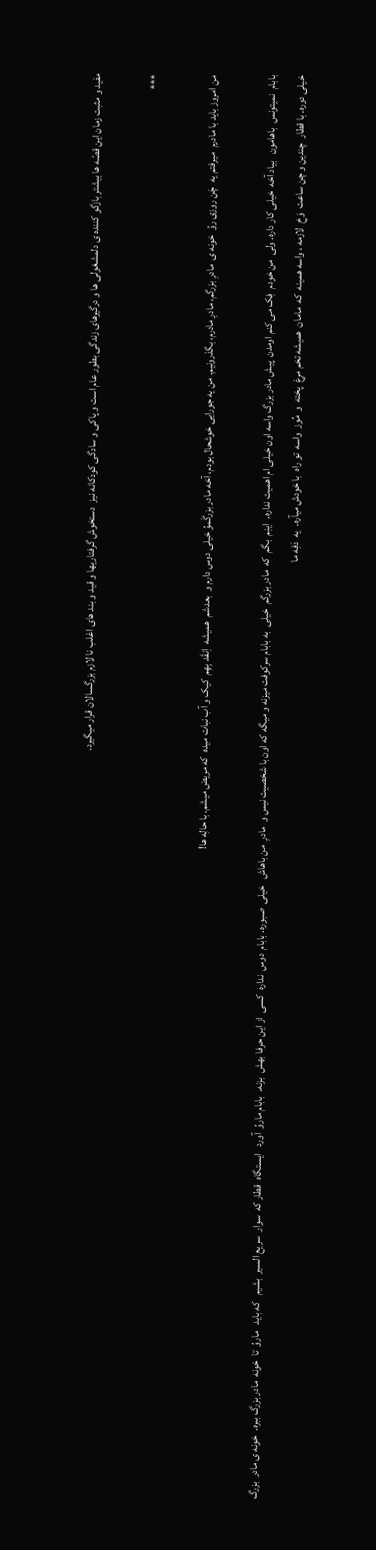مفید و مثبت زمان این قصّه ها بیشتر بازگو کننده ی دلمشغولی ها و درگیرهای زندگی بطور عام است و پاکی و سادگی کودکانه نیز  دستخوش گرفتاریها و قید و بند های اغلب نا لازم بزرگسالان قرار میگیرد.

***

من امروز باید با مادرم  میرفتم یه  چَن روزی روُ  خونه ی  مادرِ بزرگم، مادرِ مادرم، بگذرونیم. من یه جورایی خوشحال بودم، آخه مادر بزرگَموُ خیلی دوس دارم و  بعدشم  همیشه  اِنقَد بِهِم  کیک و آب نبات میده  که مریض میشم. با حالِه ها!

بابام  نمیتونس  باهامون   بیاد آخه  خیلی کار داره. ولی  من خودم  فِک می کنم اومدن  پیش مادر بزرگ واسه اون خیلی ام اهمیت نداره.  اینِم  بگم  که  مادر بزرگم  خیلی  به بابام سرکوفت میزنه و میگه که اون با شخصیت نیس و  مادرِ  من باهاش   خیلی  صبوره. بابام  دوس  نداره  کسی  از این حرفا بهش  بزنه.  بابام ماروُ  آورد   ایستگاه  قطار که  سوار  سریع السیر  بشیم   که باید   ماروُ  تا  خونه  مادر بزرگ ببره.  خونه ی مادر  بزرگ  خیلی دوره. با قطار  چندین و چن ساعت  وَخ  لازمه ، واسه همینه  که  مامان  همیشه تخم مرغ  پخته  و  مُوز  واسه  تو راه  با خودش میآره.  یه  دَفِه ما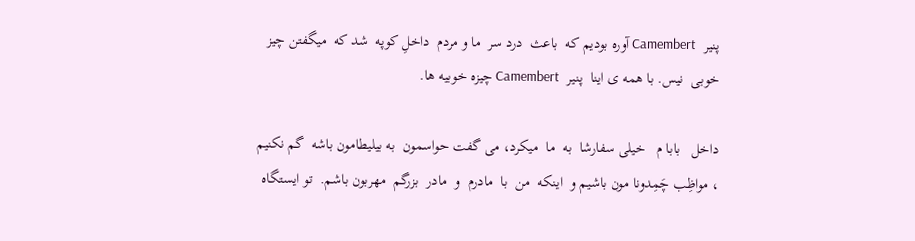پنیر  Camembert آوره بودیم که  باعث  درد سر  ما و مردم  داخلِ کوپه  شد که  میگفتن چیز  خوبی  نیس. با همه ی اینا  پنیر  Camembert چیزه خوبیه ها.

داخل   بابا م   خیلی سفارشا  به  ما  میکرد، می گفت حواسمون  به بیلیطامون باشه  گم نکنیم  ، مواظِب چَمِدونا مون باشیم و  اینکه  من  با  مادرم  و  مادر  بزرگم  مهربون باشم.  تو ایستگاه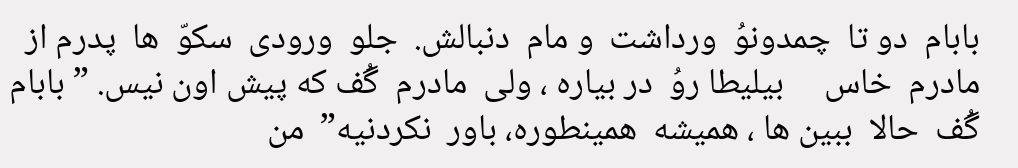بابام  دو تا  چمدونوُ  ورداشت  و مام  دنبالش.  جلو  ورودی  سکوّ  ها  پدرم از   مادرم  خاس     بیلیطا روُ  در بیاره ، ولی  مادرم  گُف که پیش اون نیس. ” بابام  گُف  حالا  ببین ها ، همیشه  همینطوره، باور  نکردنیه”  من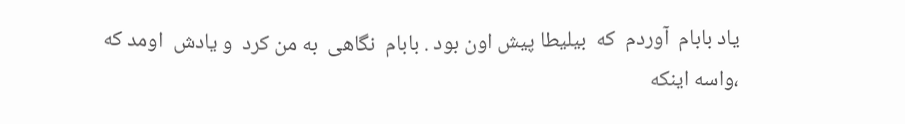یاد بابام  آوردم  که  بیلیطا پیش اون بود . بابام  نگاهی  به من کرد  و یادش  اومد که ،واسه اینکه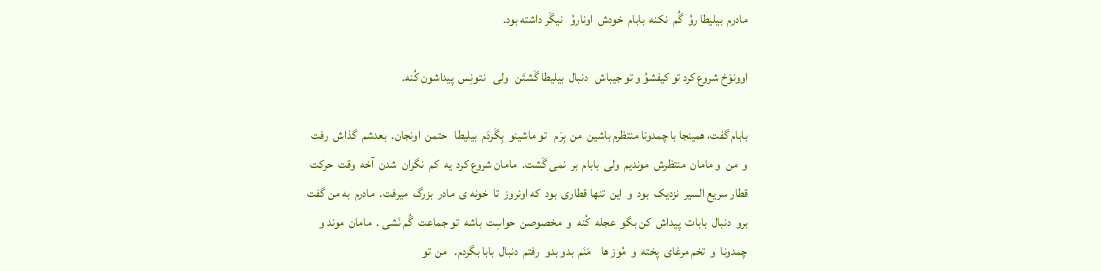مادرم  بیلیطا روُ  گُم  نکنه  بابام  خودش  اوناروُ   نیگَر داشته بود.

اوونوَخ شروع کرد تو کیفشوُ و تو جیباش   دنبال  بیلیطا گَشتَن   ولی   نتونِس  پیداشون کُنه.

بابام گفت، همینجا با چمدونا منتظرم باشین  من  بِرَم   تو ماشینو  بِگَردَم  بیلیطا   حتمن  اونجان.  بعدشم  گذاش  رفت  و  من  و مامان  منتظرش  موندیم  ولی  بابام  بر  نمی گَشت.  مامان شروع کرد  یه  کم  نگران  شدن  آخه  وقت  حرکت  قطار سریع السیر  نزدیک  بود  و  این  تنها قطاری  بود  که اونروز  تا  خونه ی  مادر  بزرگ  میرفت.  مادرم  به من گفت  برو  دنبال  بابات  پیداش  کن بگو  عجله  کُنه  و  مخصوصن  حواسِت  باشه  تو جماعت  گُم نَشی .  مامان  موند و چمدونا  و  تخم مرغای  پخته  و  مُوز ها    مَنَم  بدو بدو  رفتم  دنبال  بابا بگردم.   من  تو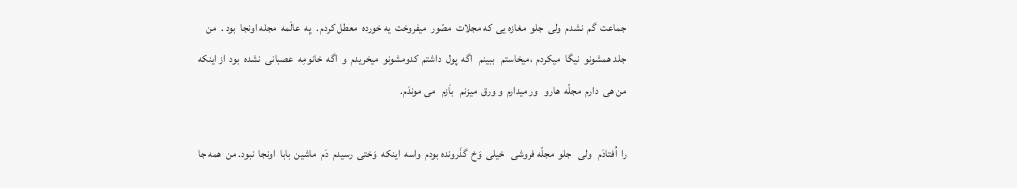جماعت  گم  نشدم  ولی  جلو  مغازه یی  که مجلات  مصّور  میفروخت  یه خورده  معطل کردم .  یِه  عالَمه  مجله اونجا  بود .  من  جلد همشونو  نیگا  میکردم  ،میخاستم   ببینم   اگه  پول  داشتم  کدومشونو  میخریدم  و  اگه  خانومِه  عصبانی  نشده  بود  از اینکه   من هی  دارم  مجلّه  هارو   ور میدارم  و ورق  میزنم   باَزم   می موندَم.

را  اُفتادَم   ولی   جلو  مجلّه فروشی   خیلی  وَخ  گذَرونده بودم  واسه  اینکه  وَختی  رسیدم  دَم  ماشین  بابا  اونجا  نبود. من  همه جا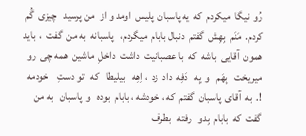رُو  نیگا  میکردم  که  یه پاسبان  پلیس  اومد و از   من پرسید   چیزی  گُم کردم.  مَنَم  بِهِش  گفتم  دنبال بابام  میگردم،   پاسبانه  به من  گفت  ،  باید  همون  آقایی  باشه  که  با عصبانیت  داشت  داخلِ  ماشین  همه چی  رو   میریخت   بِهَم   و  یِه   دَفِه  داد  زد  ، اِهِه   بیلیطا   که   تو دستِ    خودمه !.  به  آقای  پاسبان  گفتم  که ، خودشه ، بابام  بوده   و  پاسبان   به من  گفت  که  بابام  بِدو   رفته   بطرف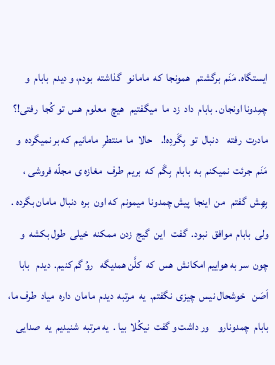ایستگاه. مَنَم  برگشتم   همونجا  که  مامانو   گذاشته  بودم، و دیدم  بابام  و چمِدونا اونجان . بابام  داد  زد  ما  میگفتیم   هیچ  معلوم  هس  تو کُجا  رفتی!؟  مادرت  رفته    دنبال  تو  بِگَردِه!.    حالا  ما  منتطرِ  مامانیم  که بر نمیگرده  و  مَنَم  جرئت  نمیکنم  به  بابام  بِگَم  که  بریم  طرف  مغازه ی  مجلّه فروشی ،  بِهِش  گفتم   من  اینجا  پیش چمدونا  میمونم  که اون  بره  دنبال  مامان بگرده .  ولی  بابام  موافق  نبود.  گفت   این  گیج  زدن  ممکنه  خیلی  طول بکشه  و  چون  سر به هواییم امکانش  هس  که  کلَّن همدیگه   روُ گم کنیم.  دیدم   بابا  اَصَن   خوشحال نیس  چیزی  نگفتم.  یه  مرتبه  دیدم  مامان  داره  میاد  طرف ما، بابام  چمدونارو    ور داشت و گفت  نیکُلا  بیا .  یه مرتبه  شنیدیم  یه  صدایی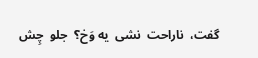گفت،  ناراحت  نشی  یه وَخ؟  جلو  چِش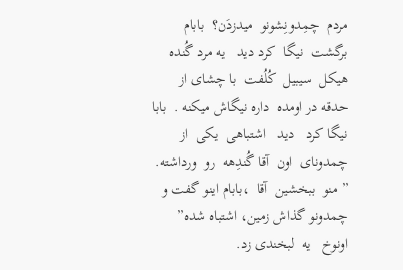مردم  چمِدونِشونو  میدزدَن؟  بابام  برگشت  نیگا  کرد دید   یه مرد گُنده  هیکل  سیبیل  کُلُفت  با چشای از حدقه در اومده  داره نیگاش میکنه .  بابا نیگا کرد   دید   اشتباهی  یکی  از  چمدونای  اون  آقا گُندِهه  رو  ورداشته.  ” منو  ببخشین  آقا  ،بابام اینو گفت و چمدونو گذاش زمین، اشتباه شده”  اونوخ   یه  لبخندی زد.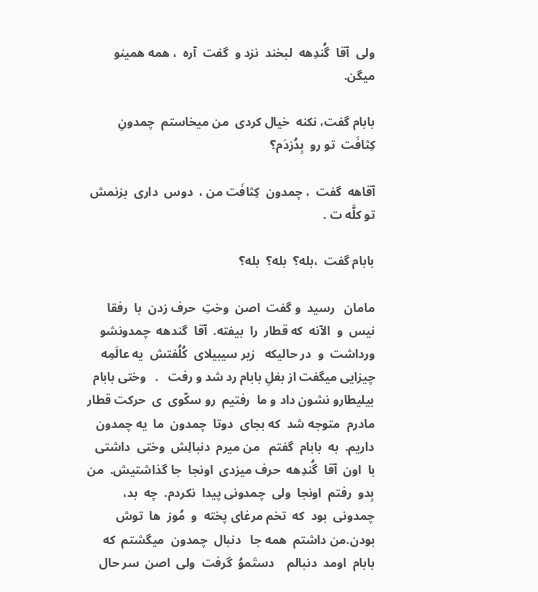ولی  آقا  گُندِهه  لبخند  نزد و  گفت  آره  ، همه همینو میگن.

بابام گفت، نکنه  خیال کردی  من میخاستم  چمدونِ  کِثافَت  تو رو  بِدُزدَم؟

آقاهه  گفت  ، چمدون  کِثافَت من ،  دوس  داری  بزنمش  تو کلَّه ت .

بابام گفت  ،بله؟  بله؟  بله؟

مامان   رسید  و گفت  اصن  وختِ  حرف زدن  با  رفقا  نیس  و  الآنه  که قطار  را  بیفته.  آقا  گندهه  چمدونشو  ورداشت  و  در حالیکه   زیر سیبیلای  کُلُفتش  یه عالَمِه  چیزایی میگفت از بغلِ بابام رد شد و رفت   .   وختی بابام  بیلیطارو نشون داد و ما  رفتیم  رو سکّوی  ی  حرکت قطار  مادرم  متوجه شد  که بجای  دوتا  چمدون  ما  یه چمدون داریم.  به  بابام  گفتم   من میرم  دنبالِش  وختی  داشتی  با  اون  آقا  گُندِهه  حرف میزدی  اونجا  جا گذاشتیش.  من  بِدو  رفتم  اونجا  ولی  چمدونی پیدا  نکردم.  چه  بد،  چمدونی  بود  که  تخم مرغای پخته  و  مُوز  ها  توش بودن.من داشتم  همه جا   دنبال  چمدون  میگشتم  که  بابام  اومد  دنبالم    دستَموُ  گرفت  ولی  اصن  سر حال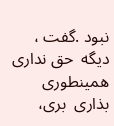نبود .گفت ، دیگه  حق نداری   همینطوری  بذاری  بری،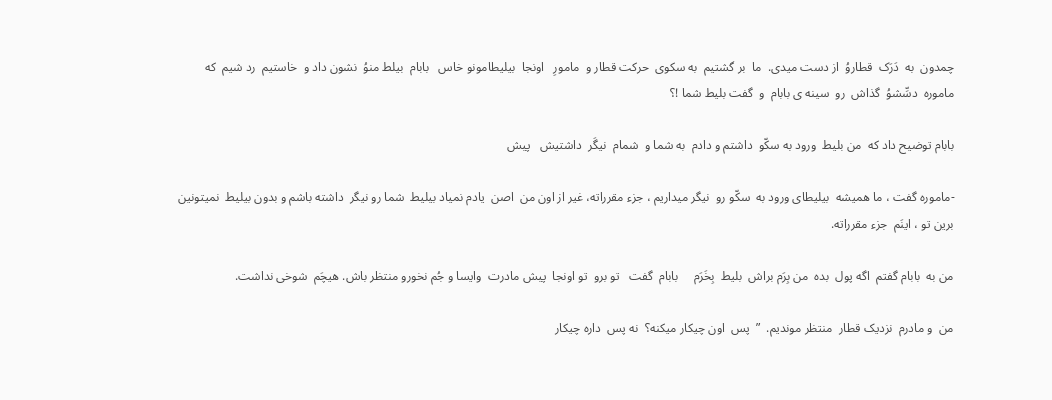چمدون  به  دَرَک  قطاروُ  از دست میدی.  ما  بر گشتیم  به سکوی  حرکت قطار و  مامورِ   اونجا  بیلیطامونو خاس   بابام  بیلط منوُ  نشون داد و  خاستیم  رد شیم  که  ماموره  دسِّشوُ  گذاش  رو  سینه ی بابام  و  گفت بلیط شما !؟

بابام توضیح داد که  من بلیط  ورود به سکّو  داشتم و دادم  به شما و  شمام  نیگَر  داشتیش   پیش

-ماموره گفت ، ما همیشه  بیلیطای ورود به  سکّو رو  نیگر میداریم ، جزء مقرراته، غیر از اون من  اصن  یادم نمیاد بیلیط  شما رو نیگر  داشته باشم و بدون بیلیط  نمیتونین برین تو ، اینَم  جزء مقرراته.

من به  بابام گفتم  اگه پول  بده  من بِرَم براش  بلیط  بِخَرَم     بابام  گفت   تو برو  تو اونجا  پیش مادرت  وایسا و جُم نخورو منتظر باش. هیچَم  شوخی نداشت.

من  و مادرم  نزدیک قطار  منتظر موندیم.  ”  پس  اون چیکار میکنه؟  نه پس  داره چیکار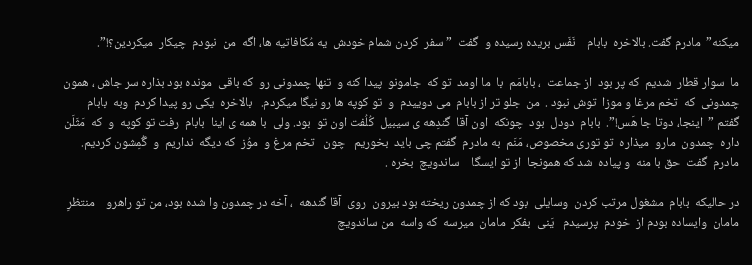میکنه”  مادرم گفت. بالاخره  بابام    نَفَس بریده رسیده و  گفت  ” سفر  کردن شمام خودش  یه مُکافاتیه ها، اگه  من  نبودم  چیکار  میکردین؟!”.

ما  سوار قطار  شدیم  که پر بود  از جماعت  ، بابامَم  با  ما اومد  تو که  جامونو  پیدا کنه و  تنها چمدونی رو  که باقی  مونده بود بذاره سر جاش ، همون  چمدونی  که  تخم مرغا و موزا  توش نبود .  من  جلو تر از بابام  می دوییدم  و  تو کوپه ها رو نیگا میکردم.   بالاخره  یکی رو پیدا کردم  وبه  بابام  گفتم ”  اینجا، دوتا جا هَس!”.  بابام  دودل  بود  چونکه  اون آقا  گندِهه ی سیبیل  کُلُفت اون تو  بود. ولی  با همه ی اینا  بابام  رفت تو کوپه  و  که  مَثَلَن  داره  چمدون  مارو  میذاره  تو توری مخصوص، مَنَم  به مادرم  گفتم چی باید  بخوریم   چون   تخم مرغ و  موُز  که دیگه  نداریم  و  گُمِشون کردیم.  مادرم  گفت  حق با منه  و پیاده  شد که همونجا  از تو ایسگا    ساندویچ  بخره .

در حالیکه  بابام  مشغول مرتب کردن  وسایلی  بود که از چمدون ریخته بود بیرون  روی  آقا گندهه  ، آخه در چمدون وا شده بود، من تو راهرو    منتظرِ    مامان  وایساده بودم از  خودم  پرسیدم   یَنی  بفکر  مامان  میرسه  که واسه  من ساندویچ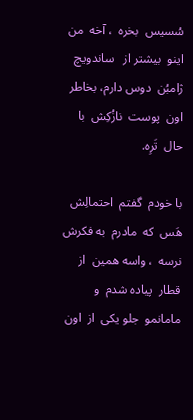سُسیس  بخره  ، آخه  من  اینو  بیشتر از   ساندویچ  ژامبُن  دوس دارم، بخاطر  اون  پوست  نازُکِش  با  حال  تَرِه.

با خودم  گفتم  احتمالِش  هَس  که  مادرم  به فکرش  نرسه  ، واسه همین  از قطار  پیاده شدم  و   مامانمو  جلو یکی  از  اون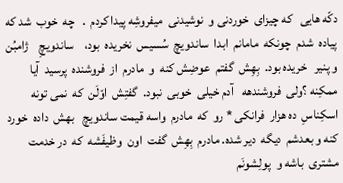دکّه هایی   که چیزای  خوردنی و  نوشیدنی  میفروشِه پیدا کردم  .   چه  خوب  شد که  پیاده  شدم  چونکه  مامانم  ابدا  ساندویچ  سُسیس  نخریده  بود،    ساندویچِ    ژامبُن و پنیر   خریده بود.  بِهِش  گفتم  عوضِش کنه  و  مادرم  از  فروشنده  پرسید  آیا  ممکِنه ؟ولی  فروشندهه   آدم خیلی  خوبی  نبود.  گفتِش  اوّلَن  که  نمی تونه  اسکِناسِ  ده هزار  فرانکی * رو  که  مادرم  واسه قیمت ساندویچ   بهش  داده  خورد کنه و بعدشم  دیگه  دیر شده. مادرم  بِهِش  گفت  اون  وظیفَشه  که  در خدمت  مشتری  باشه و  پولِشونَم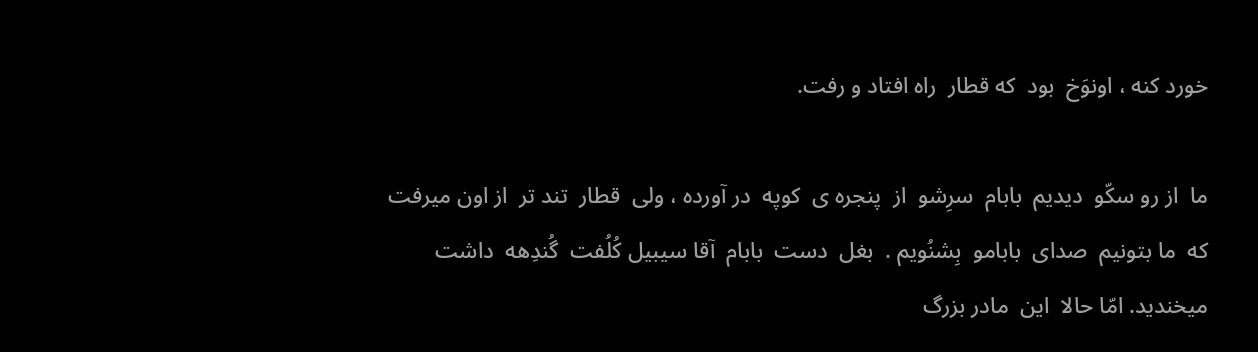خورد کنه ، اونوَخ  بود  که قطار  راه افتاد و رفت.

ما  از رو سکّو  دیدیم  بابام  سرِشو  از  پنجره ی  کوپه  در آورده ، ولی  قطار  تند تر  از اون میرفت  که  ما بتونیم  صدای  بابامو  بِشنُویم .  بغل  دست  بابام  آقا سیبیل کُلُفت  گُندِهه  داشت میخندید. امّا حالا  این  مادر بزرگ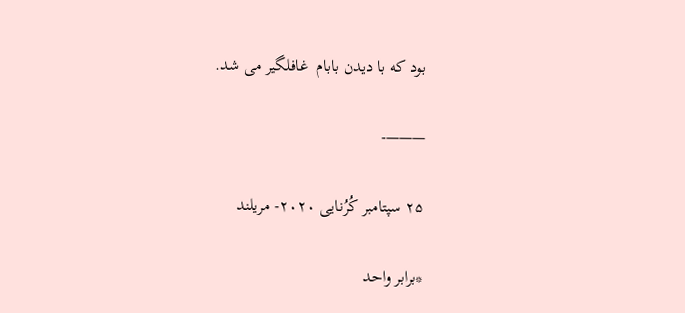بود که با دیدن بابام  غافلگیر می شد.

———-

۲۵ سپتامبر کُرُنایی ۲۰۲۰- مریلند

*برابر واحد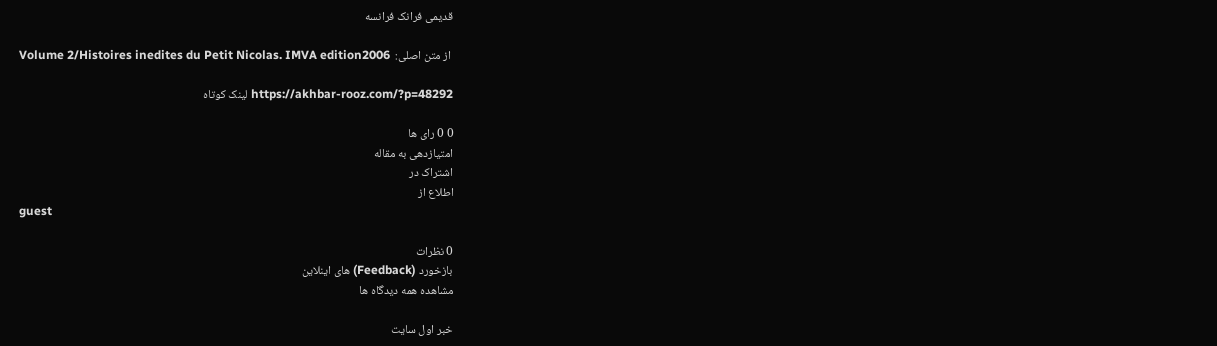قدیمی فرانک فرانسه

 از متن اصلی:  Volume 2/Histoires inedites du Petit Nicolas. IMVA edition2006

https://akhbar-rooz.com/?p=48292 لينک کوتاه

0 0 رای ها
امتیازدهی به مقاله
اشتراک در
اطلاع از
guest

0 نظرات
بازخورد (Feedback) های اینلاین
مشاهده همه دیدگاه ها

خبر اول سايت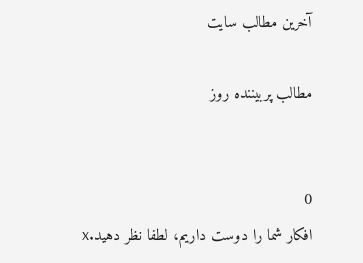آخرين مطالب سايت

مطالب پربيننده روز


0
افکار شما را دوست داریم، لطفا نظر دهید.x